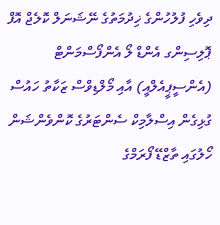ދިވެހި ފުލުހުންގެ ޚިދުމަތުގެ ނޭޝަނަލް ކޮލެޖް އޮފް ޕޮލިސިންގ އެންޑް ލޯ އެންފޯސްމަންޓް (އެންސީޕީއެލްއީ) އާއި މޯލްޑިވްސް ޒަކާތު ހައުސް ގުޅިގެން އިސްލާމިކް ސެންޓަރުގެ ކޮންވެންޝަން ހޯލުގައި ތާޒްޑޭ ފޯރަމްގެ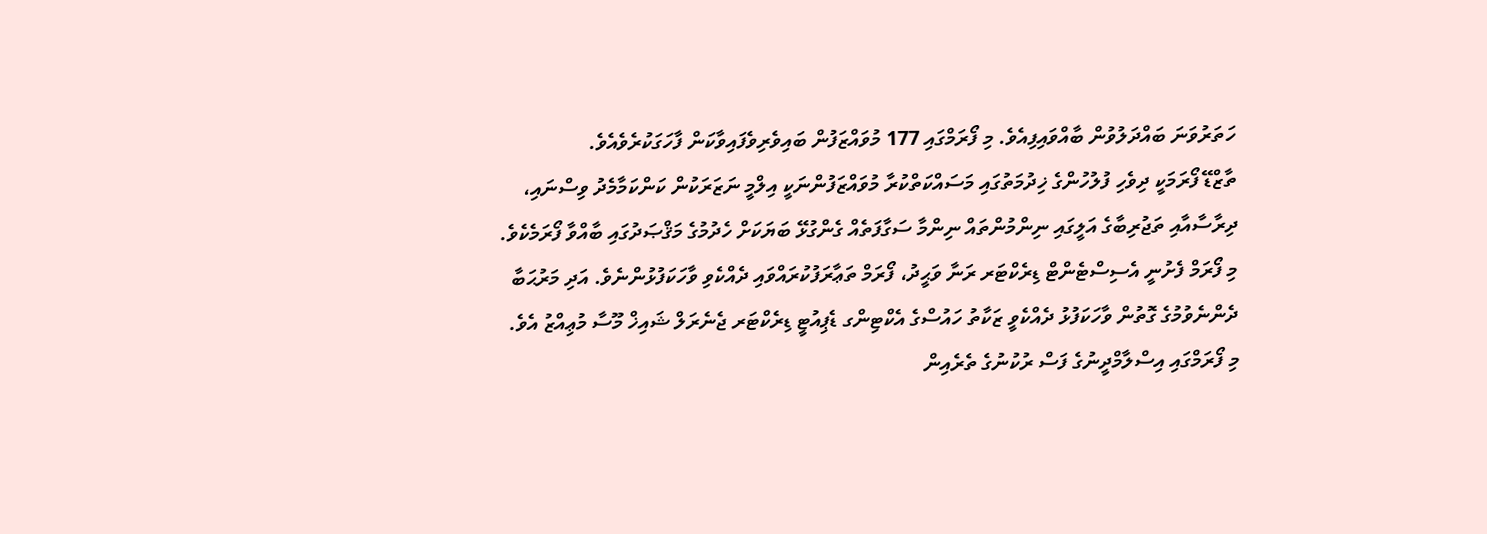ހަތަރުވަނަ ބައްދަލުވުން ބާއްވައިފިއެވެ. މި ފޯރަމްގައި 177 މުވައްޒަފުން ބައިވެރިވެފައިވާކަން ފާހަގަކުރެވެއެވެ.
ތާޒްޑޭ ފޯރަމަކީ ދިވެހި ފުލުހުންގެ ޚިދުމަތުގައި މަސައްކަތްކުރާ މުވައްޒަފުންނަކީ އިލްމީ ނަޒަރަކުން ކަންކަމާމެދު ވިސްނައި، ދިރާސާއާއި ތަޖުރިބާގެ އަލީގައި ނިންމުންތައް ނިންމާ ސަގާފަތެއް ގެންގުޅޭ ބަޔަކަށް ހެދުމުގެ މަޤްޞަދުގައި ބާއްވާ ފޯރަމެކެވެ. މި ފޯރަމް ފެށުނީ އެސިސްޓެންޓް ޑިރެކްޓަރ ރަނާ ވަޙީދު، ފޯރަމް ތަޢާރަފުކުރައްވައި ދެއްކެވި ވާހަކަފުޅުންނެވެ. އަދި މަރުޙަބާ ދެންނެވުމުގެ ގޮތުން ވާހަކަފުޅު ދެއްކެވީ ޒަކާތު ހައުސްގެ އެކްޓިންގ ޑެޕިއުޓީ ޑިރެކްޓަރ ޖެނެރަލް ޝައިޚް މޫސާ މުޢިއްޒު އެވެ.
މި ފޯރަމްގައި އިސްލާމްދީނުގެ ފަސް ރުކުނުގެ ތެރެއިން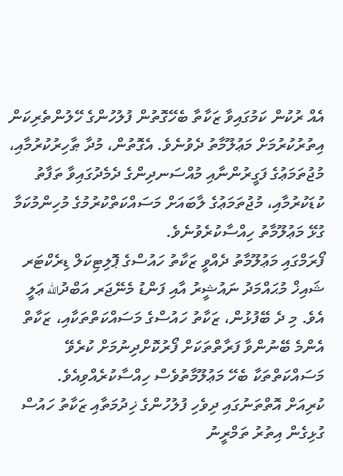އެއް ރުކުން ކަމުގައިވާ ޒަކާތާ ބެހޭގޮތުން ފުލުހުންގެ ހޭލުންތެރިކަން އިތުރުކުރުމަށް މަޢުލޫމާތު ދެވުނެވެ. އެގޮތުން، މުދާ ޠާހިރުކުރުމާއި، މުޖުތަމަޢުގެ ފަގީރުންނާއި މުއްސަނދިންގެ ދެމެދުގައިވާ ތަފާތު ކުޑަކުރުމާއި، މުޖުތަމަޢުގެ ލާބައަށް މަސައްކަތްކުރުމުގެ މުހިންމުކަމާ ގުޅޭ މަޢުލޫމާތު ހިއްސާކުރެވުނެވެ.
ފޯރަމްގައި މަޢުލޫމާތު ދެއްވީ ޒަކާތު ހައުސްގެ ޕޮލިޓިކަލް ޑިރެކްޓަރ ޝައިޚް މުޙައްމަދު ނައުޝީރު އާއި ފަންޑު މެނޭޖަރ އަބްދުالله ޢަލީ އެވެ. މި ދެ ބޭފުޅުން، ޒަކާތު ހައުސްގެ މަސައްކަތްތަކާއި، ޒަކާތް އެންމެ ބޭނުންވާ ފަރާތްތަކަށް ފޯރުކޮށްދިނުމަށް ކުރެވޭ މަސައްކަތްތަކާ ބެހޭ މަޢުލޫމާތުވެސް ހިއްސާކުރެއްވިއެވެ.
ކުރިއަށް އޮތްތަނުގައި ދިވެހި ފުލުހުންގެ ޚިދުމަތާއި ޒަކާތު ހައުސް ގުޅިގެން އިތުރު ތަމްރީނު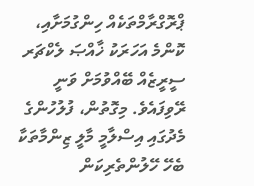ޕްރޮގްރާމްތަކެއް ހިންގުމަށާއި، ކޮންމެ އަހަރަކު ޚާއްޞަ ލެކްޗަރ ސީރީޒެއް ބޭއްވުމަށް ވަނީ ރޭވިފައެވެ. މިގޮތުން، ފުލުހުންގެ މެދުގައި އިސްލާމީ މާލީ ޒިންމާތަކާ ބެހޭ ހޭލުންތެރިކަން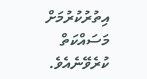އިތުރުކުރުމަށް މަސައްކަތް ކުރެވޭނެއެވެ.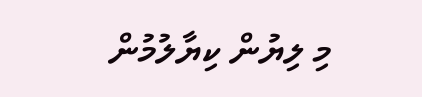މި ލިޔުން ކިޔާލުމުން